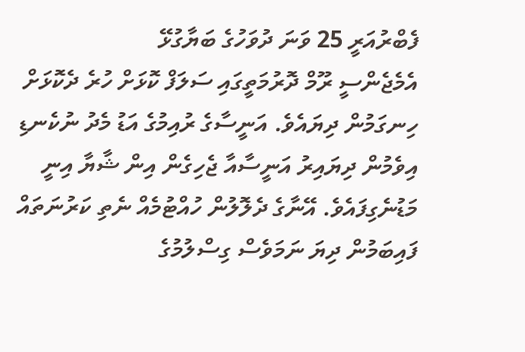ފެބްރުއަރީ 25 ވަނަ ދުވަހުގެ ބަޔާގުޅޭ
އެމެޖެންސީ ރޫމް ދޮރުމަތީގައި ސަލަފް ކޮޅަށް ހުރެ ދެކޮޅަށް ހިނގަމުން ދިޔައެވެ. އަނީސާގެ ރުއިމުގެ އަޑު މެދު ނުކެނޑި އިވެމުން ދިޔައިރު އަނީސާއާ ޖެހިގެން އިން ޝާޔާ އިނީ މަޑުނެގިފައެވެ. އޭނާގެ ދެލޮލުން ހުއްޓުމެއް ނެތި ކަރުނަތައް ފައިބަމުން ދިޔަ ނަމަވެސް ގިސްލުމުގެ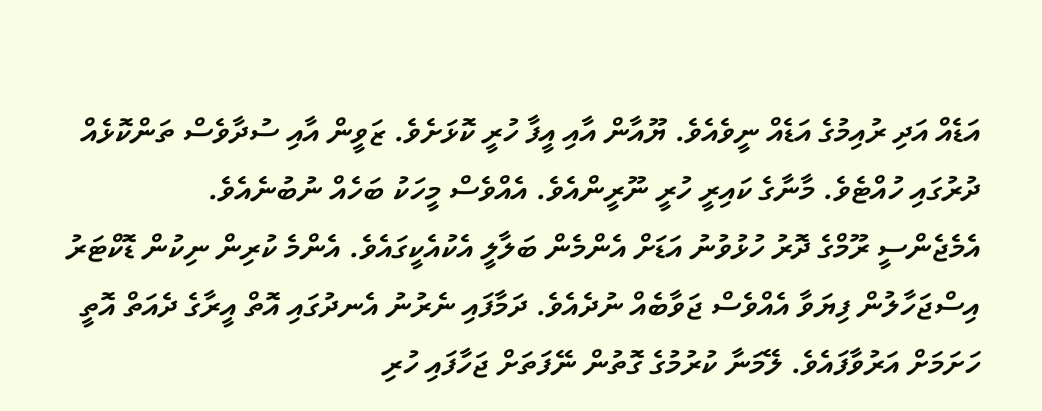އަޑެއް އަދި ރުއިމުގެ އަޑެއް ނީވެއެވެ. ޔޫއާން އާއި އީފާ ހުރީ ކޮޅަށެވެ. ޒަވީން އާއި ސުދާވެސް ތަންކޮޅެއް ދުރުގައި ހުއްޓެވެ. މާނާގެ ކައިރީ ހުރީ ނޫރީންއެވެ. އެއްވެސް މީހަކު ބަހެއް ނުބުނެއެވެ.
އެމެޖެންސީ ރޫމްގެ ދޮރު ހުޅުވުނު އަޑަށް އެންމެން ބަލާލީ އެކުއެކީގައެވެ. އެންމެ ކުރިން ނިކުން ޑޮކްޓަރު އިސްޖަހާލުން ފިޔަވާ އެއްވެސް ޖަވާބެއް ނުދެއެވެ. ދަމާފައި ނެރުނު އެނދުގައި އޮތް އީރާގެ ދެއަތް އޮތީ ހަށަމަށް އަރުވާފައެވެ. ލޭމަނާ ކުރުމުގެ ގޮތުން ނޭފަތަށް ޖަހާފައި ހުރި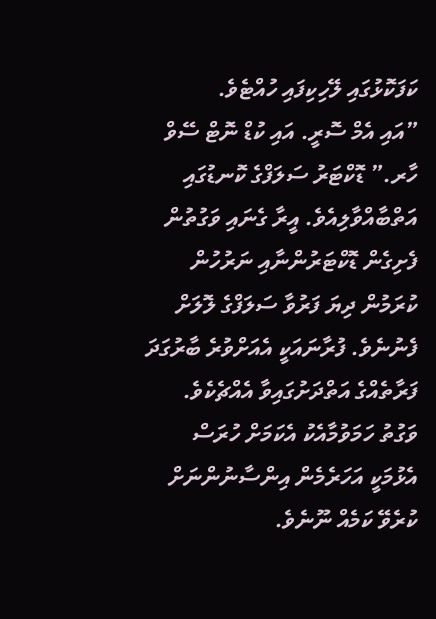ކަފަކޮޅުގައި ލޭހިކިފައި ހުއްޓެވެ.
”އައި އެމް ސޮރީ. އައި ކުޑް ނޮޓް ސޭވް ހާރ.” ޑޮކްޓަރު ސަލަފްގެ ކޮނޑުގައި އަތްބާއްވާލިއެވެ. އީރާ ގެނައި ވަގުތުން ފެށިގެން ޑޮކްޓަރުންނާއި ނަރުހުން ކުރަމުން ދިޔަ ފަރުވާ ސަލަފްގެ ލޮލަށް ފެނުނެވެ. ފުރާނައަކީ އެއަށްވުރެ ބާރުގަދަ ފަރާތެއްގެ އަތްދަށުގައިވާ އެއްޗެކެވެ. ވަގުތު ހަމަވުމާއެކު އެކަމަށް ހުރަސް އެޅުމަކީ އަހަރެމެން އިންސާނުންނަށް ކުރެވޭ ކަމެއް ނޫނެވެ.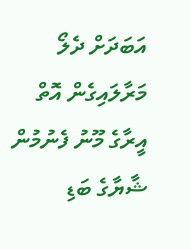އަބަދަށް ދެލޯ މަރާލައިގެން އޮތް އީރާގެ މޫނު ފެނުމުން ޝާޔާގެ ބަޑި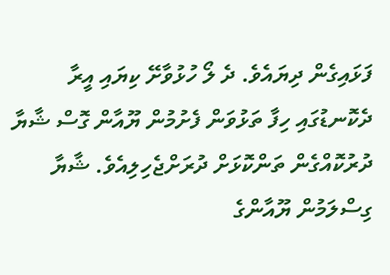ފަޅައިގެން ދިޔައެވެ. ދެ ލޯ ހުޅުވާށޭ ކިޔައި އީރާ ދެކޮނޑުގައި ހިފާ ތަޅުވަން ފެށުމުން ޔޫއާން ގޮސް ޝާޔާ ދުރުކޮއްގެން ތަންކޮޅަށް ދުރަށްޖެހިލިއެވެ. ޝާޔާ ގިސްލަމުން ޔޫއާންގެ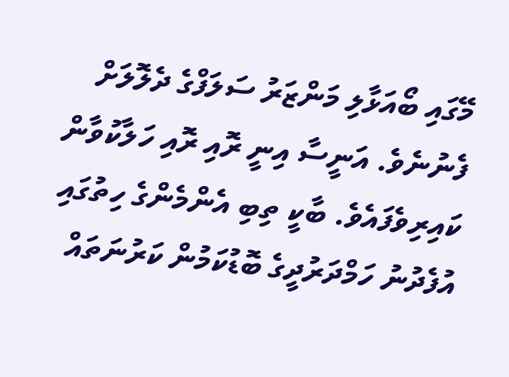މޭގައި ބޯއަޅާލި މަންޒަރު ސަލަފްގެ ދެލޮލަށް ފެނުނެވެ. އަނީސާ އިނީ ރޮއި ރޮއި ހަލާކުވާން ކައިރިވެފައެވެ. ބާކީ ތިބި އެންމެންގެ ހިތުގައި އުފެދުނު ހަމްދަރުދީގެ ބޮޑުކަމުން ކަރުނަތައް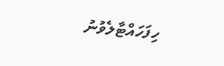ހިފަހައްޓާލެވުނު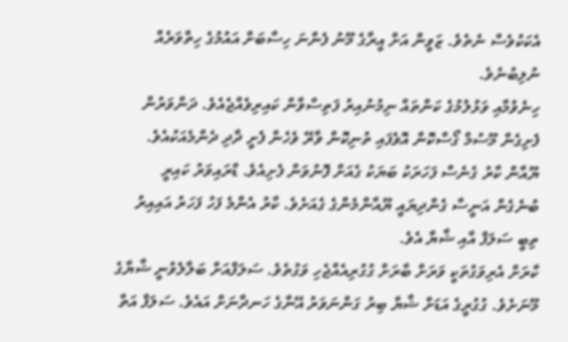އެކަކުވެސް ނެތެވެ. ޒަވީން އަށް އީރާގެ މޫނު ފެންނަ ހިސާބަށް އައުމުގެ ހިތްވަރެއް ނުލިބުނެވެ.
ހިނެވުމާއި ވަޅުލުމުގެ ކަންތައް ނިމުނުއިރު ފަތިސްވާން ކައިރިވެއްޖެއެވެ. ދަންވަރުން ފެށިގެން މޫސުމް ގޯސްކޮން އޮވެފައި ތުނިކޮން ވާރޭ ވެހެން ފެށީ ދާދި ދެންމެއަކުއެވެ. ޔޫއާން ކާރު ގެނެސް ފަހަރަކު ބަޔަކު ގެއަށް ފޮނުވަން ފެށިއެވެ. ޑްރައިވަރު ކައިރީ ބުނެގެން އަނީސާ ގެންދިޔައީ ޔޫއާންމެންގެ ގެއަށެވެ. ކާރު އެންމެ ފަހު ފަހަރު އައިއިރު ތިބީ ސަލަފް އާއި ޝާޔާ އެވެ.
ކާރަށް އެރިވަގުތަކީ ވަރަށް ބާރަށް ގުގުރިއެއްޖެހި ވަގުތެވެ. ސަލަފްއަށް ބަލާލެވުނީ ޝާޔާގެ މޫނަށެވެ. ގުގުރީގެ އަޑަށް ޝާޔާ ބިރު ގަންނަވަރު އޭނާގެ ހަނދާނަށް އައެވެ. ސަލަފް އަތް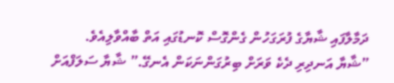ދަމާލާފައި ޝާޔާގެ ފުރަގަހުން ގެންގޮސް ކޮނޑުގައި އަތް ބާއްވާލިއެވެ.
”ޝާޔާ އަނދިރި ދެކެ ވަރަށް ބިރުގަންނަކަން އެނގޭ.” ޝާޔާ ސަލަފްއަށް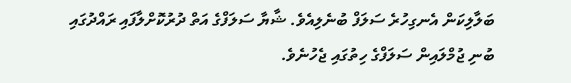ބަލާލިކަން އެނގިހުރެ ސަލަފް ބުނެލިއެވެ. ޝާޔާ ސަލަފްގެ އަތް ދުރުކޮށްލާފައި ރައްދުގައި ބުނި ޖުމްލައިން ސަލަފްގެ ހިތުގައި ޖެހުނެވެ.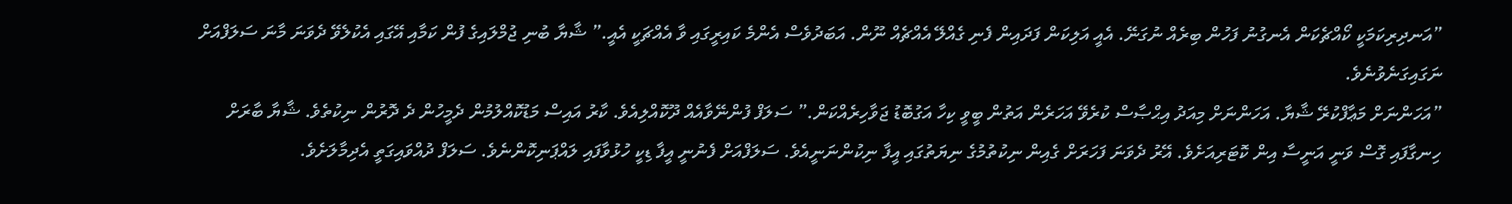”އަނދިރިކަމަކީ ކޯއްޗެކަން އެނގުނު ފަހުން ބިރެއް ނުގަނޭ. އެއީ އަލިކަން ފަދައިން ފެނި ގެއްލޭ އެއްޗެއް ނޫން. އަބަދުވެސް އެންމެ ކައިރީގައި ވާ އެއްޗަކީ އެއީ.” ޝާޔާ ބުނި ޖުމްލައިގެ ފުން ކަމާއި އޭގައި އެކުލެވޭ ދެވަނަ މާނަ ސަލަފްއަށް ނަގައިގަނެވުނެވެ.
”އަހަންނަށް މަޢާފްކުރޭ ޝާޔާ. އަހަންނަށް މިއަދު އިޙްޞާސް ކުރެވޭ އަހަރެން އަތުން ބީވީ ކިހާ އަގުބޮޑު ޖަވާހިރެއްކަން.” ސަލަފް ފުންނޭވާއެއް ދޫކޮއްލިއެވެ. ކާރު އައިސް މަޑުކޮއްލުމުން ދެމީހުން ދެ ދޮރުން ނިކުތެވެ. ޝާޔާ ބާރަށް ހިނގާފައި ގޮސް ވަނީ އަނީސާ އިން ކޮޓަރިއަށެވެ. އޭރު ދެވަނަ ފަހަރަށް ގެއިން ނިކުތުމުގެ ނިޔަތުގައި އީފާ ނިކުންނަނީއެވެ. ސަލަފްއަށް ފެނުނީ އީފާ ޑިކީ ހުޅުވާފައި ލައްޕަނިކޮންނެވެ. ސަލަފް ދުއްވައިގަތީ އެދިމާލަށެވެ.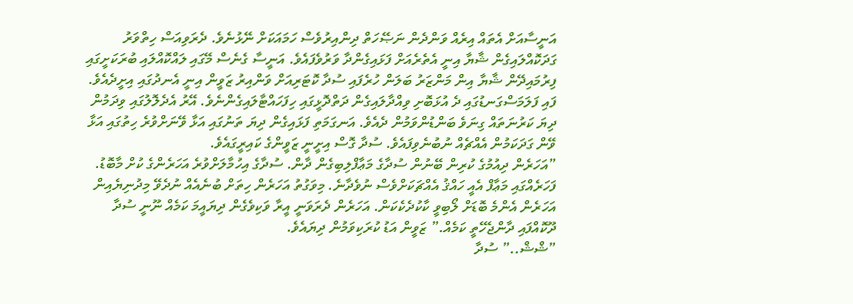އަނީސާއަށް އެތައް އިރެއް ވަންދެން ނަޞޭހަތް ދިންއިރުވެސް ހަމައަކަށް ނޭޅުނެވެ. ދެރަވިއަސް ހިތްވަރު ގަދަކޮއްލައިގެން ޝާޔާ އިނީ އެތެރެއަށް ފަޅައިގެންދާ ވަރުވެފައެވެ. އަނީސާ ގެނެސް މޭގައި ލައްކޮއްލައި ބުރަކަށީގައި ފިރުމައިދޭން ޝާޔާ އިން މަންޒަރު ބަލަން ހުރެފައި ސުދާ ކޮޓަރިއަށް ވަންއިރު ޒަވީން އިނީ އެނދުގައި އިށީދެއެވެ. ފައި ފަލަމަސްގަނޑުގައި ދެ އުޅަބޮށި ވިއްދާލައިގެން ދަތްދޮޅީގައި ހިފަހައްޓާލައިގެންނެވެ. އޭރު އެދެލޮލުގައި ވިދަމުން ދިޔަ ކަރުނަތައް ގިނަވެ ބަންޑުންވަމުން ދެއެވެ. އަނގަމަތި ފަޅައިގެން ދިޔަ ތަނުގައި އަޅާ ވޭނަށްވުރެ ހިތުގައި އަޅާ ވޭން ގަދަކަމުން އެއްޗެއް ނުބުނެވިފައެވެ. ސުދާ ގޮސް އިށީނީ ޒަވީންގެ ކައިރީގައެވެ.
”އަހަރެން ދިއުމުގެ ކުރިން ބޭނުން ސުދާގެ މަޢާފްލިބިގެން ދާން. ސުދާގެ އިހުމާލަށްވުރެ އަހަރެންގެ ކުށް މާބޮޑު. ފަހަރެއްގައި މަޢާފް އެއީ ހައްޤު އެއްޗަކަށްވެސް ނުވެދާނެ. މިވަގުތު އަހަރެން ހިތަށް ބުނެއެއް ނުދެވޭ މިދުނިޔެއިން އަހަރެން އެންމެ ބޮޑަށް ލޯބިވީ ކާކުދެކެކަން. އަހަރެން ދެރަވަނީ އީރާ ވަކިވެގެން ދިޔައީމަ ކަމެއް ނޫނީ ސުދާ ދޫކޮއްފައި ދާންޖެހޭތީ ކަމެއް.” ޒަވީން އަޑު ކުރަކިވަމުން ދިޔައެވެ.
”ޝްޝް..” ސުދާ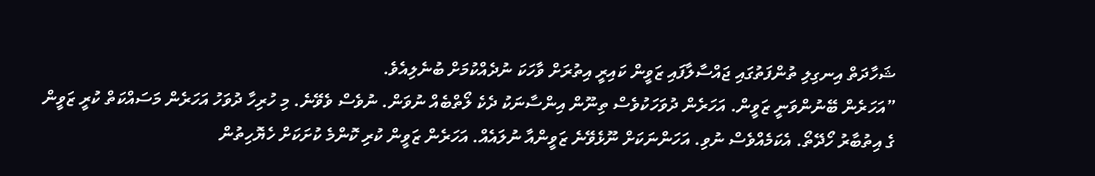ޝަހާދަތް އިނގިލި ތުންފަތުގައި ޖައްސާލާފައި ޒަވީން ކައިރީ އިތުރަށް ވާހަކަ ނުދެއްކުމަށް ބުނެލިއެވެ.
”އަހަރެން ބޭނުންވަނީ ޒަވީން. އަހަރެން ދުވަހަކުވެސް ތިނޫން އިންސާނަކު ދެކެ ލޯތްބެއް ނުވަން. ނުވެސް ވެވޭނެ. މި ހުރިހާ ދުވަހު އަހަރެން މަސައްކަތް ކުރީ ޒަވީން ގެ އިތުބާރު ހޯދޭތޯ. އެކަމެއްވެސް ނުވި. އަހަންނަކަށް ނޫޅެވޭނެ ޒަވީންއާ ނުލައެއް. އަހަރެން ޒަވީން ކުރި ކޮންމެ ކުށަކަށް ހެޔޮހިތުން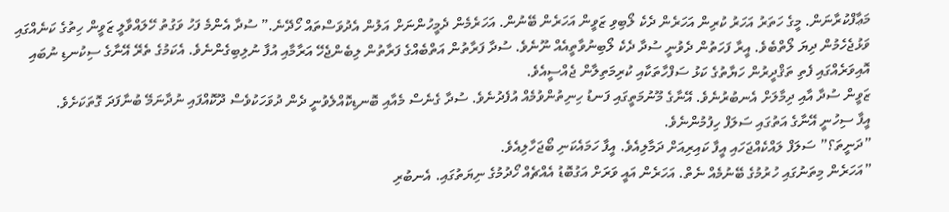މަޢާފްކުރާނަން. މީގެ ހަތަރު އަހަރު ކުރިން އަހަރެން ދެކެ ލޯބިވި ޒަވީން އަހަރެން ބޭނުން. އަހަރެމެން ދެމީހުންނަށް އަލުން އެދުވަސްތައް ހޯދޭނެ.” ސުދާ އެންމެ ފަހު ވަގުތު ހޭލައްވާލީ ޒަވީން ހިތުގެ ކަނެއްގައި ވަޅުޖެހެމުން ދިޔަ ލޯތްބެވެ. އީރާ ފަހަތުން ދެވުނީ ސުދާ ދެކެ ލޯބިނުވާތީއެއް ނޫނެވެ. ސުދާ ފަރާތުން އަތްބެއްގެ ފަރާތުން ލިބެންޖެހޭ އަރާމާއި އުފާ ނުލިބިގެންނެވެ. އެކަމުގެ ތެރޭ އޭނާގެ ސިކުނޑި ނުބައި އޮއިވަރެއްގައި ފެތި ތަޤްދީރުން ހަޔާތުގެ ކަޅު ސަފްހާތަކާއި ކުރިމަތިލާން ޖެއްސީއެވެ.
ޒަވީން ސުދާ އާއި ދިމާލަށް އެނބުރުނެވެ. އޭނާގެ މޫނުމަތީގައި ފަނޑު ހިނިތުންވުމެއް އުފެދުނެވެ. ސުދާ ގެނެސް މެއާއި ބޮނޑިކޮއްލެވުނީ ދެން ދުވަހަކުވެސް ދޫކޮއްފައި ނުދާނަމޭ ބުނާފަދަ ގޮތަކަށެވެ.
އީފާ ސިހުނީ އޭނާގެ އަތުގައި ސަލަފް ހިފުމުންނެވެ.
”ދަނީތަ؟” ސަލަފް ލައްކެއްޖަހައި އީފާ ކައިރިއަށް ދަމާލިއެވެ. އީފާ ހަމައެކަނި ބޯޖަހާލިއެވެ.
”އަހަރެން މިތަނުގައި ހުރުމުގެ ބޭނުމެއް ނެތް. އަހަރެން އައީ ވަރަށް އަގުބޮޑު އެއްޗެއް ހޯދުމުގެ ނިޔަތުގައި. އެނބުރި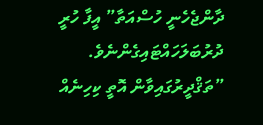ދާންޖެހެނީ ހުސްއަތާ” އީފާ ހުރީ ދުރުބަލަހައްޓައިގެންނެވެ.
”ތަޤްދީރުގައިވާން އޮތީ ކިހިނެއް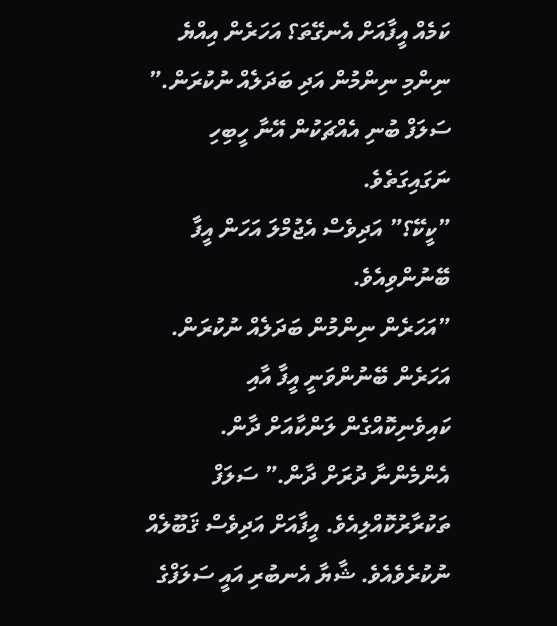ކަމެއް އީފާއަށް އެނގޭތަ؟ އަހަރެން އިއްޔެ ނިންމި ނިންމުން އަދި ބަދަލެއް ނުކުރަން.” ސަލަފް ބުނި އެއްޗަކުން އޭނާ ހީބިހި ނަގައިގަތެވެ.
”ކީކޭ؟” އަދިވެސް އެޖުމްލަ އަހަން އީފާ ބޭނުންވިއެވެ.
”އަހަރެން ނިންމުން ބަދަލެއް ނުކުރަން. އަހަރެން ބޭނުންވަނީ އީފާ އާއި ކައިވެނިކޮއްގެން ލަންކާއަށް ދާން. އެންމެންނާ ދުރަށް ދާން.” ސަލަފް ތަކުރާރުކޮއްލިއެވެ. އީފާއަށް އަދިވެސް ޤަބޫލެއް ނުކުރެވެއެވެ. ޝާޔާ އެނބުރި އައީ ސަލަފްގެ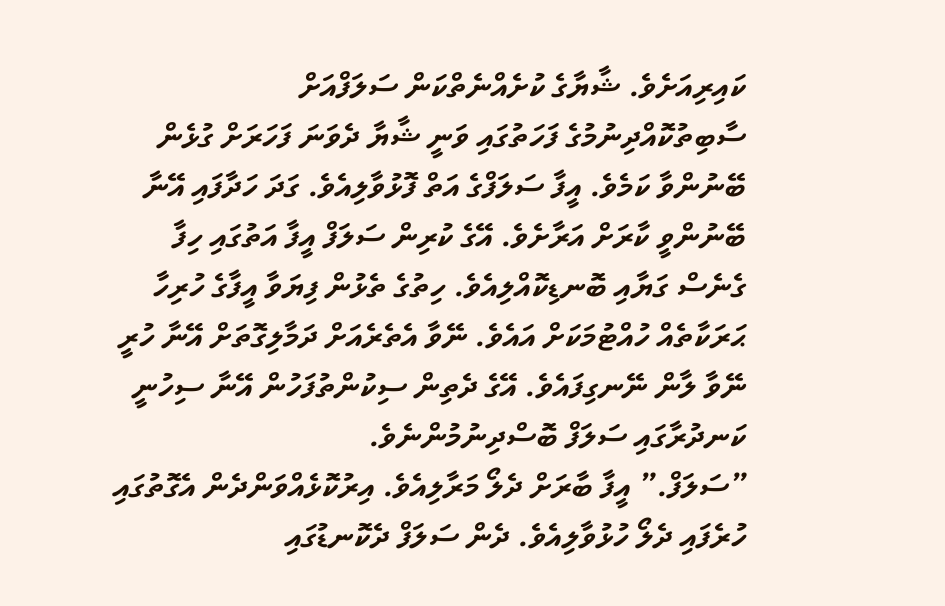ކައިރިއަށެވެ. ޝާޔާގެ ކުށެއްނެތްކަން ސަލަފްއަށް ސާބިތުކޮއްދިނުމުގެ ފަހަތުގައި ވަނީ ޝާޔާ ދެވަނަ ފަހަރަށް ގުޅެން ބޭނުންވާ ކަމެވެ. އީފާ ސަލަފްގެ އަތް ފޮޅުވާލިއެވެ. ގަދަ ހަދާފައި އޭނާ ބޭނުންވީ ކާރަށް އަރާށެވެ. އޭގެ ކުރިން ސަލަފް އީފާ އަތުގައި ހިފާ ގެނެސް ގަޔާއި ބޮނޑިކޮއްލިއެވެ. ހިތުގެ ތެޅުން ފިޔަވާ އީފާގެ ހުރިހާ ޙަރަކާތެއް ހުއްޓުމަކަށް އައެވެ. ނޭވާ އެތެރެއަށް ދަމާލިގޮތަށް އޭނާ ހުރީ ނޭވާ ލާން ނޭނގިފައެވެ. އޭގެ ދެތިން ސިކުންތުފަހުން އޭނާ ސިހުނީ ކަނދުރާގައި ސަލަފް ބޮސްދިނުމުންނެވެ.
”ސަލަފް.” އީފާ ބާރަށް ދެލޯ މަރާލިއެވެ. އިރުކޮޅެއްވަންދެން އެގޮތުގައި ހުރެފައި ދެލޯ ހުޅުވާލިއެވެ. ދެން ސަލަފް ދެކޮނޑުގައި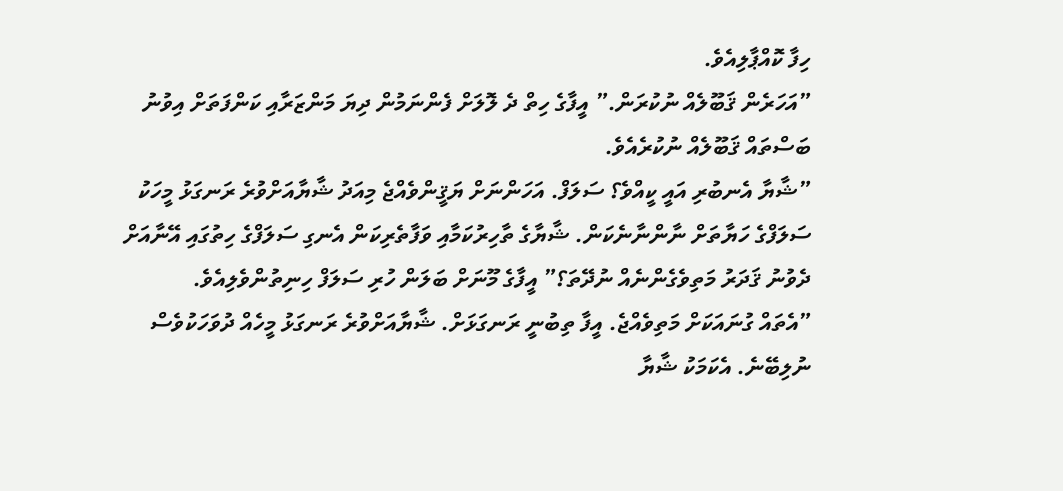ހިފާ ކޮއްޕާލިއެވެ.
”އަހަރެން ޤަބޫލެއް ނުކުރަން.” އީފާގެ ހިތް ދެ ލޮލަށް ފެންނަމުން ދިޔަ މަންޒަރާއި ކަންފަތަށް އިވުނު ބަސްތައް ޤަބޫލެއް ނުކުރެއެވެ.
”ޝާޔާ އެނބުރި އައީ ކީއްވެ؟ ސަލަފް. އަހަންނަށް ޔަޤީންވެއްޖެ މިއަދު ޝާޔާއަށްވުރެ ރަނގަޅު މީހަކު ސަލަފްގެ ހަޔާތަށް ނާންނާނެކަން. ޝާޔާގެ ތާހިރުކަމާއި ވަފާތެރިކަން އެނގި ސަލަފްގެ ހިތުގައި އޭނާއަށް ދެވުނު ޤަދަރު މަތިވެގެންނެއް ނުދޭތަ؟” އީފާގެ މޫނަށް ބަލަން ހުރި ސަލަފް ހިނިތުންވެލިއެވެ.
”އެތައް ގުނައަކަށް މަތިވެއްޖެ. އީފާ ތިބުނީ ރަނގަޅަށް. ޝާޔާއަށްވުރެ ރަނގަޅު މީހެއް ދުވަހަކުވެސް ނުލިބޭނެ. އެކަމަކު ޝާޔާ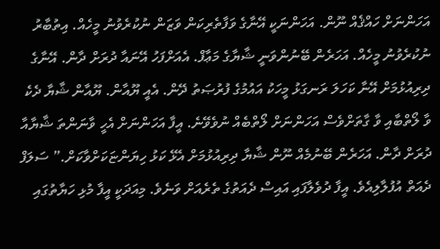އަހަންނަށް ހައްޤެއް ނޫން. އަހަންނަކީ އޭނާގެ ވަފާތެރިކަން ވަޒަން ނުކުރެވުނު މީހެއް. އިތުބާރު ނުކުރެވުނު މީހެއް. އަހަރެން ބޭނުންވަނީ ޝާޔާގެ މަޢާފް. އެއަށްފަހު އޭނައާ ދުރަށް ދާން. އޭނާގެ ދިރިއުޅުމަށް އޭނާ ކަހަލަ ރަނގަޅު މީހަކު އައުމުގެ ފުރުޞަތު ދޭން. އެއީ ޔޫއާން. ޔޫއާން ޝާޔާ ދެކެ ވާ ލޯތްބާއި ވާ ގާތަށްވެސް އަހަންނަށް ލޯތްބެއް ނުވެވޭނެ. އީފާ އަހަންނަށް އެހީ ވާނަންތަ ޝާޔާއާ ދުރަށް ދާން. އަހަރެން ބޭނުމެއް ނޫން ޝާޔާ ދިރިއުޅުމަށް އެޅޭ ކަޅު ހިޔަންޏަކަށްވާކަށް.” ސަލަފް ދެއަތް އުފުލާލިއެވެ. އީފާ ދުވެލާފައި އައިސް ދެއަތުގެ ތެރެއަށް ވަނެވެ. މިއަދަކީ އީފާ މުޅި ހަޔާތުގައި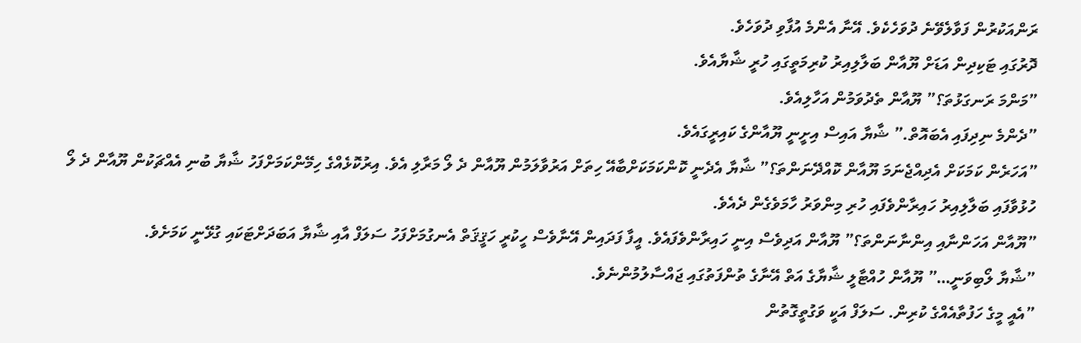ރަންއަކުރުން ފަވާލެވޭނެ ދުވަހެކެވެ. އޭނާ އެންމެ އުފާވި ދުވަހެވެ.
ދޮރުގައި ޓަކިދިން އަޑަށް ޔޫއާން ބަލާލިއިރު ކުރިމަތީގައި ހުރީ ޝާޔާއެވެ.
”މަންމަ ރަނގަޅުތަ؟” ޔޫއާން ތެދުވަމުން އަހާލިއެވެ.
”ދެންމެ ނިދިފައި އެބައޮތް.” ޝާޔާ އައިސް އިށީނީ ޔޫއާންގެ ކައިރީގައެވެ.
”އަހަރެން ކަމަކަށް އެދިއްޖެނަމަ ޔޫއާން ކޮއްދޭނަންތަ؟” ޝާޔާ އެދެނީ ކޮންކަމަކަށްބާއޭ ހިތަށް އަރުވާލަމުން ޔޫއާން ދެ ލޯ މަރާލި އެވެ. އިރުކޮޅެއްގެ ހިމޭންކަމަށްފަހު ޝާޔާ ބުނި އެއްޗަކުން ޔޫއާން ދެ ލޯ ހުޅުވާފައި ބަލާލިއިރު ހައިރާންވެފައި ހުރި މިންވަރު ހާމަވެގެން ދެއެވެ.
”ޔޫއާން އަހަންނާއި އިންނާނަންތަ؟” ޔޫއާން އަދިވެސް އިނީ ހައިރާންވެފައެވެ. އީފާ ފަދައިން އޭނާވެސް ހީކުރީ ހަޤީޤަތް އެނގުމަށްފަހު ސަލަފް އާއި ޝާޔާ އަބަދަށްޓަކައި ގުޅޭނީ ކަމަށެވެ.
”ޝާޔާ ލޯބިވަނީ…” ޔޫއާން ހުއްޓާލީ ޝާޔާގެ އަތް އޭނާގެ ތުންފަތުގައި ޖައްސާލުމުންނެވެ.
”އެއީ މީގެ ހަފުތާއެއްގެ ކުރިން. ސަލަފް އަކީ ވަގުތީގޮތުން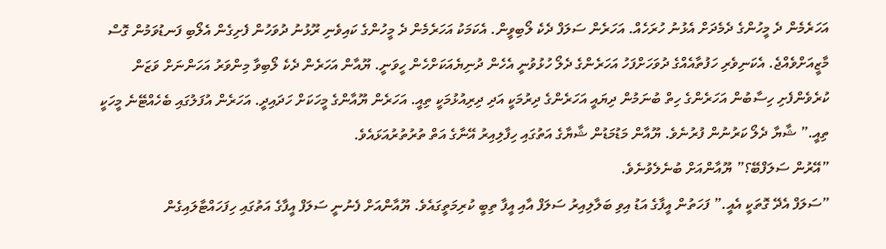އަހަރެމެން ދެ މީހުންގެ ދެމެދަށް އެޅުނު ހުރަހެއް. އަހަރެން ސަލަފް ދެކެ ލޯބިވީން. އެކަމަކު އަހަރެމެން ދެ މީހުންގެ ކައިވެނި ރޫޅުނު ދުވަހުން ފެށިގެން އެލޯބި ފަނޑުވަމުން ގޮސް މާޒީއަށްވެއްޖެ. އެކަނިވެރި ހަފުތާއެއްގެ ދުވަހަށްފަހު އަހަރެންގެ ދެލޯ ހުޅުވުނީ އެހެން ދުނިޔެއަކަށްހެން ހީވަނީ. ޔޫއާން އަހަރެން ދެކެ ލޯބިވާ މިންވަރު އަހަންނަށް ވަޒަން ކުރެވެންފެށި ހިސާބުން އަހަރެންގެ ހިތް ބުނަމުން ދިޔައީ އަހަރެންގެ ދިރުމަކީ އަދި ދިރިއުޅުމަކީ ތިއީ. އަހަރެން ޔޫއާންގެ މީހަކަށް ހަދައިދީ. އަހަރެން އުފަލުގައި ބެހެއްޓޭނެ މީހަކީ ތިއީ.” ޝާޔާ ދެލޯ ކަރުނުން ފުރުނެވެ. ޔޫއާން މަޑުމަޑުން ޝާޔާގެ އަތުގައި ހިފާލިއިރު އޭނާގެ އަތް ތުރުތުރުއަޅައެވެ.
”އޭރުން ސަލަފްބޭ؟” ޔޫއާންއަށް ބުނެލެވުނެވެ.
”ސަލަފް އެދޭ ގޮތަކީ އެއީ.” ފަހަތުން އީފާގެ އަޑު އިވި ބަލާލިއިރު ސަލަފް އާއި އީފާ ތިބީ ކުރިމަތީގައެވެ. ޔޫއާންއަށް ފެނުނީ ސަލަފް އީފާގެ އަތުގައި ހިފަހައްޓާލައިގެން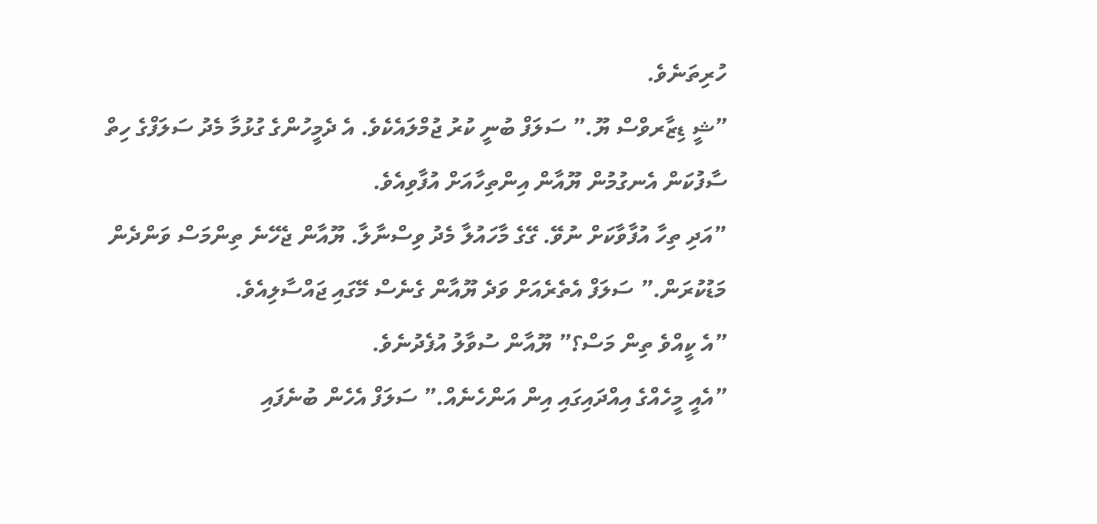ހުރިތަނެވެ.
”ޝީ ޑިޒާރވްސް ޔޫ.” ސަލަފް ބުނީ ކުރު ޖުމްލައެކެވެ. އެ ދެމީހުންގެ ގުޅުމާ މެދު ސަލަފްގެ ހިތް ސާފުކަން އެނގުމުން ޔޫއާން އިންތިހާއަށް އުފާވިއެވެ.
”އަދި ތިހާ އުފާވާކަށް ނުވޭ. ގޭގެ މާހައުލާ މެދު ވިސްނާލާ. ޔޫއާން ޖެހޭނެ ތިންމަސް ވަންދެން މަޑުކުރަން.” ސަލަފް އެތެރެއަށް ވަދެ ޔޫއާން ގެނެސް މޭގައި ޖައްސާލިއެވެ.
”އެ ކީއްވެ ތިން މަސް؟” ޔޫއާން ސުވާލު އުފެދުނެވެ.
”އެއީ މީހެއްގެ އިއްދައިގައި އިން އަންހެނެއް.” ސަލަފް އެހެން ބުނެފައި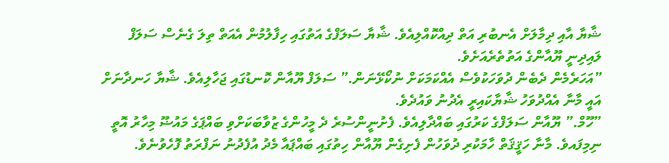ޝާޔާ އާއި ދިމާލަށް އެނބުރި އަތް ދިއްކޮއްލިއެވެ. ޝާޔާ ސަލަފްގެ އަތުގައި ހިފާލުމުން އެއަތް ތިލަ ގެނެސް ސަލަފް ލައިދިނީ ޔޫއާންގެ އަތުތެރެއަށެވެ.
”އަހަރެމެން ދެބެން ދުވަހަކުވެސް އެއްކަމަކަށް ނުކޯޅޭނަން.” ސަލަފް ޔޫއާން ކޮނޑުގައި ޖަހާލިއެވެ. ޝާޔާ ހަނދާނަށް އައީ މާނާ އެއްދުވަހު ޝާޔާކައިރީ އެދުނު ވައުދެވެ.
”ހޫމް.” ޔޫއާން ސަލަފްގެ ކަރުގައި ބައްދާލިއެވެ. ފެށުނީންސުރެ ދެ މީހުންގެ ޒުވާބަކަށްވި ބައްޕަގެ މައުޟޫ މިހާރު އޮތީ ނިމިފައވެ. މާނާ ހަޤީޤަތް ހާމަކުރި ދުވަހުން ފެށިގެން ޔޫއާން ހިތުގައި ބައްޕައާ މެދު އުފެދުނު ނަފްރަތު ފޮހެވުނެވެ.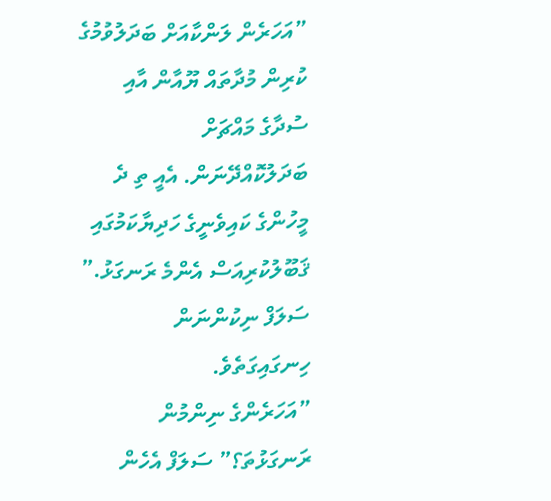”އަހަރެން ލަންކާއަށް ބަދަލުވުމުގެ ކުރިން މުދާތައް ޔޫއާން އާއި ސުދާގެ މައްޗަށް ބަދަލުކޮއްދޭނަން. އެއީ ތި ދެ މީހުންގެ ކައިވެނީގެ ހަދިޔާކަމުގައި ޤަބޫލުކުރިއަސް އެންމެ ރަނގަޅު.” ސަލަފް ނިކުންނަން ހިނގައިގަތެވެ.
”އަހަރެންގެ ނިންމުން ރަނގަޅުތަ؟” ސަލަފް އެހެން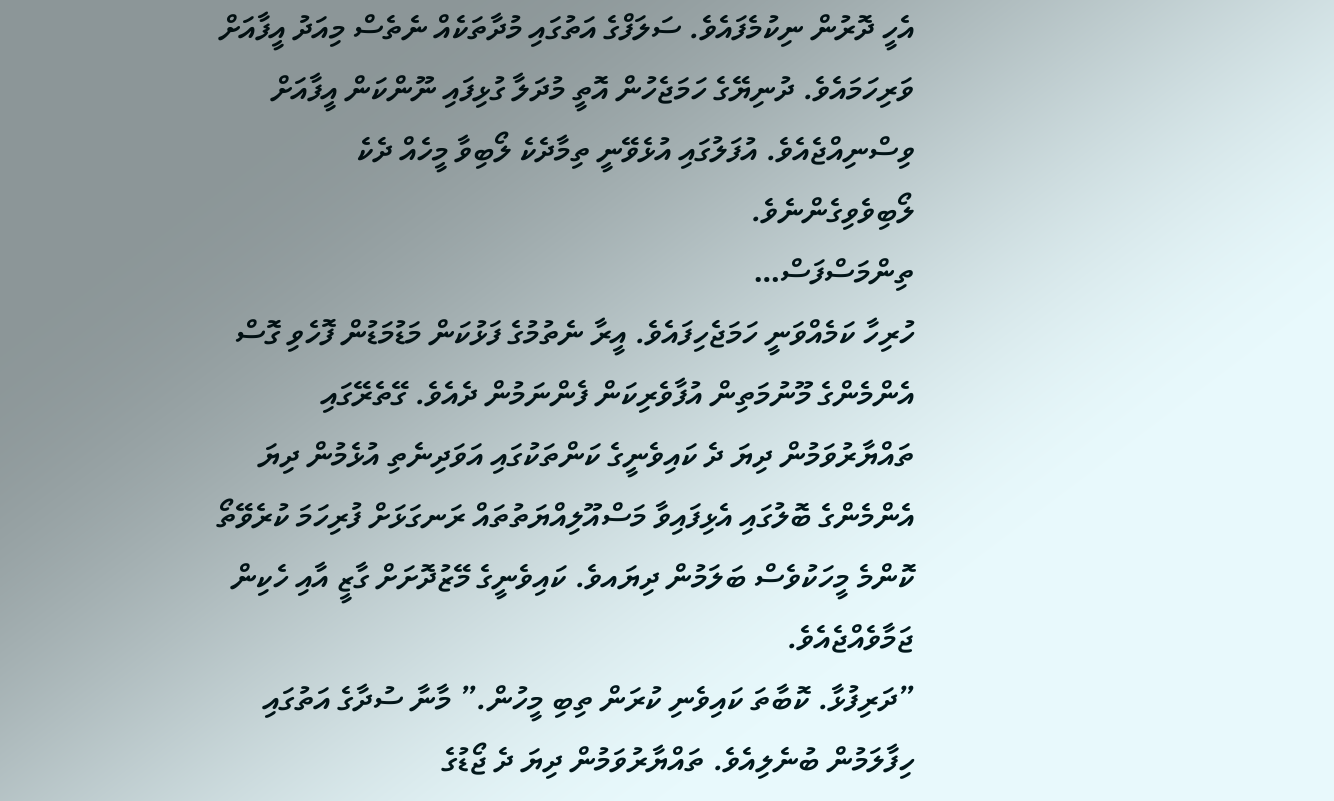އެހީ ދޮރުން ނިކުމެފައެވެ. ސަލަފްގެ އަތުގައި މުދާތަކެއް ނެތެސް މިއަދު އީފާއަށް ވަރިހަމައެވެ. ދުނިޔޭގެ ހަމަޖެހުން އޮތީ މުދަލާ ގުޅިފައި ނޫންކަން އީފާއަށް ވިސްނިއްޖެއެވެ. އުފަލުގައި އުޅެވޭނީ ތިމާދެކެ ލޯބިވާ މީހެއް ދެކެ ލޯބިވެވިގެންނެވެ.
ތިންމަސްފަސް…
ހުރިހާ ކަމެއްވަނީ ހަމަޖެހިފައެވެ. އީރާ ނެތުމުގެ ފަޅުކަން މަޑުމަޑުން ފޮހެވި ގޮސް އެންމެންގެ މޫނުމަތިން އުފާވެރިކަން ފެންނަމުން ދެއެވެ. ގޭތެރޭގައި ތައްޔާރުވަމުން ދިޔަ ދެ ކައިވެނީގެ ކަންތަކުގައި އަވަދިނެތި އުޅެމުން ދިޔަ އެންމެންގެ ބޮލުގައި އެޅިފައިވާ މަސްއޫލިއްޔަތުތައް ރަނގަޅަށް ފުރިހަމަ ކުރެވޭތޯ ކޮންމެ މީހަކުވެސް ބަލަމުން ދިޔައވެ. ކައިވެނީގެ މޭޒުދޮށަށް ގާޒީ އާއި ހެކިން ޖަމާވެއްޖެއެވެ.
”ދަރިފުޅާ. ކޮބާތަ ކައިވެނި ކުރަން ތިބި މީހުން.” މާނާ ސުދާގެ އަތުގައި ހިފާލަމުން ބުނެލިއެވެ. ތައްޔާރުވަމުން ދިޔަ ދެ ޖޯޑުގެ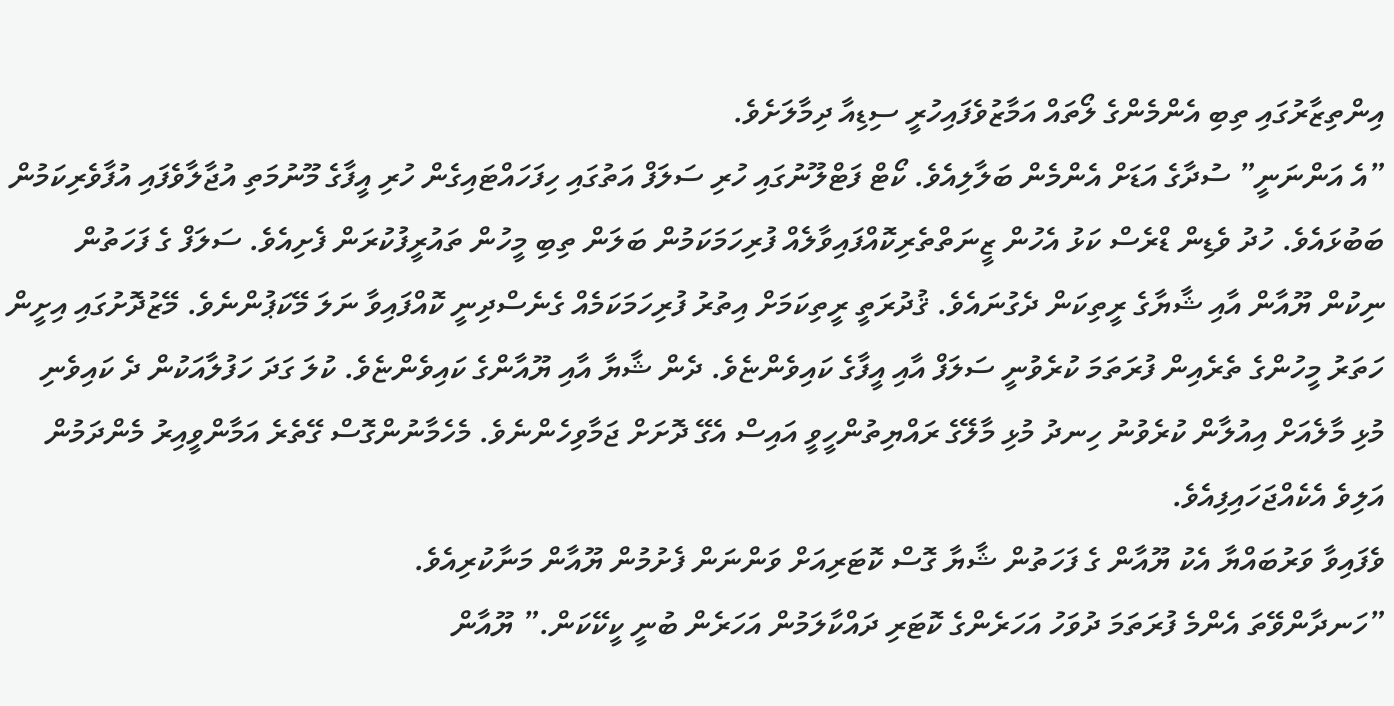އިންތިޒާރުގައި ތިބި އެންމެންގެ ލޯތައް އަމާޒުވެފައިހުރީ ސިޑިއާ ދިމާލަށެވެ.
”އެ އަންނަނީ” ސުދާގެ އަޑަށް އެންމެން ބަލާލިއެވެ. ކޯޓް ފަޓްލޫނުގައި ހުރި ސަލަފް އަތުގައި ހިފަހައްޓައިގެން ހުރި އީފާގެ މޫނުމަތި އުޖާލާވެފައި އުފާވެރިކަމުން ބަބުޅައެވެ. ހުދު ވެޑިން ޑްރެސް ކަޅު އެހުން ޒީނަތްތެރިކޮއްފައިވާލެއް ފުރިހަމަކަމުން ބަލަން ތިބި މީހުން ތައުރީފުކުރަން ފެށިއެވެ. ސަލަފް ގެ ފަހަތުން ނިކުން ޔޫއާން އާއި ޝާޔާގެ ރީތިކަން ދެގުނައެވެ. ޤުދުރަތީ ރީތިކަމަށް އިތުރު ފުރިހަމަކަމެއް ގެނެސްދިނީ ކޮއްފައިވާ ނަލަ މޭކަޕުންނެވެ. މޭޒުދޮށުގައި އިށީން ހަތަރު މީހުންގެ ތެރެއިން ފުރަތަމަ ކުރެވުނީ ސަލަފް އާއި އީފާގެ ކައިވެންޏެވެ. ދެން ޝާޔާ އާއި ޔޫއާންގެ ކައިވެންޏެވެ. ކުލަ ގަދަ ހަފުލާއަކުން ދެ ކައިވެނި މުޅި މާލެއަށް އިއުލާން ކުރެވުނު ހިނދު މުޅި މާލޭގެ ރައްޔިތުންހީވީ އައިސް އެގޭ ދޮށަށް ޖަމާވިހެންނެވެ. މެހެމާނުންގޮސް ގޭތެރެ އަމާންވީއިރު މެންދަމުން އަލިވެ އެކެއްޖަހައިފިއެވެ.
ވެފައިވާ ވަރުބައްޔާ އެކު ޔޫއާން ގެ ފަހަތުން ޝާޔާ ގޮސް ކޮޓަރިއަށް ވަންނަން ފެށުމުން ޔޫއާން މަނާކުރިއެވެ.
”ހަނދާންވޭތަ އެންމެ ފުރަތަމަ ދުވަހު އަހަރެންގެ ކޮޓަރި ދައްކާލަމުން އަހަރެން ބުނީ ކީކޭކަން.” ޔޫއާން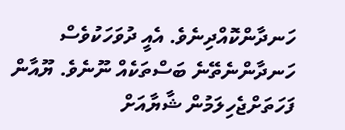ހަނދާންކޮއްދިނެވެ. އެއީ ދުވަހަކުވެސް ހަނދާންނެތޭނެ ބަސްތަކެއް ނޫނެވެ. ޔޫއާން ފަހަތަށްޖެހިލަމުން ޝާޔާއަށް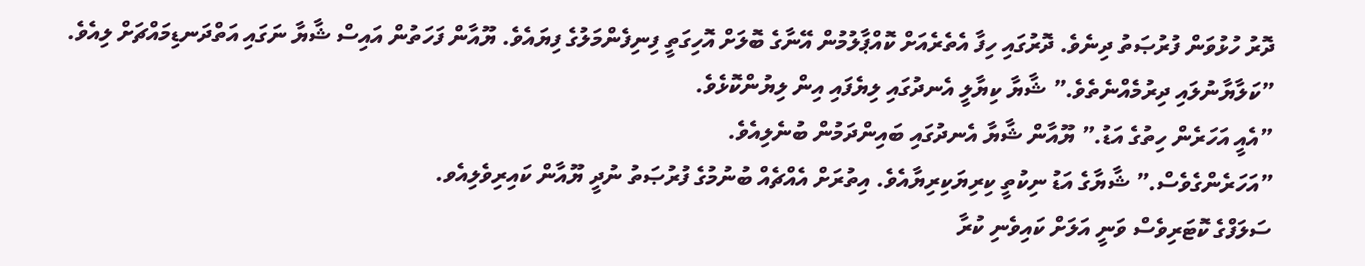ދޮރު ހުޅުވަން ފުރުޞަތު ދިނެވެ. ދޮރުގައި ހިފާ އެތެރެއަށް ކޮއްޕާލުމުން އޭނާގެ ބޮލަށް އޮހިގަތީ ފިނިފެންމަލުގެ ފިޔައެވެ. ޔޫއާން ފަހަތުން އައިސް ޝާޔާ ނަގައި އަތްދަނޑިމައްޗަށް ލިއެވެ.
”ކަލާޔާނުލައި ދިރުމެއްނެތެވެ.” ޝާޔާ ކިޔާލީ އެނދުގައި ލިޔެފައި އިން ލިޔުންކޮޅެވެ.
”އެއީ އަހަރެން ހިތުގެ އަޑު.” ޔޫއާން ޝާޔާ އެނދުގައި ބައިންދަމުން ބުނެލިއެވެ.
”އަހަރެންގެވެސް.” ޝާޔާގެ އަޑު ނިކުތީ ކިރިޔަކިރިޔާއެވެ. އިތުރަށް އެއްޗެއް ބުނުމުގެ ފުރުޞަތު ނުދީ ޔޫއާން ކައިރިވެލިއެވ.
ސަލަފްގެ ކޮޓަރިވެސް ވަނީ އަލަށް ކައިވެނި ކުރާ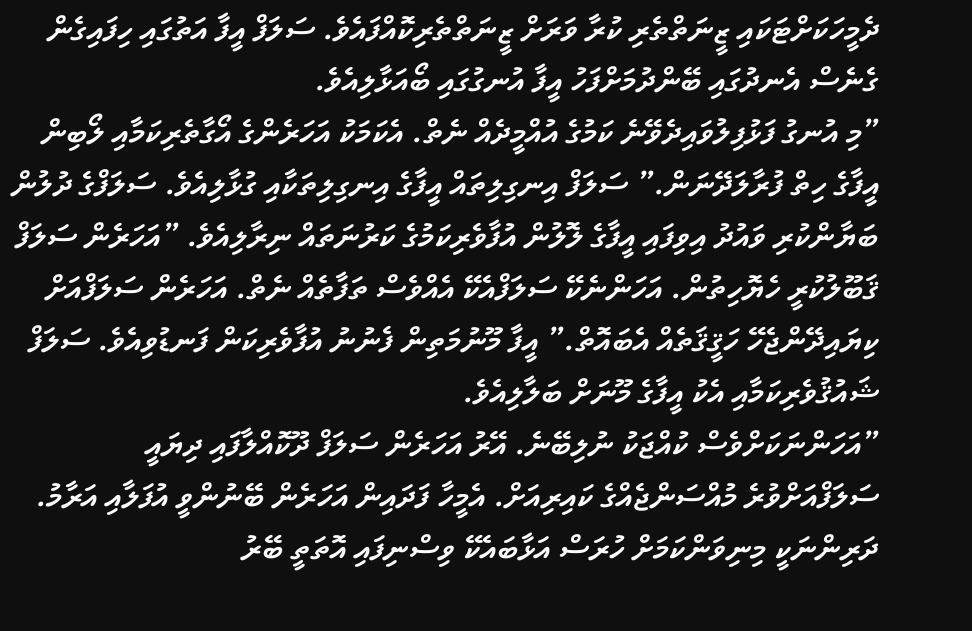ދެމީހަކަށްޓަކައި ޒީނަތްތެރި ކުރާ ވަރަށް ޒީނަތްތެރިކޮއްފައެވެ. ސަލަފް އީފާ އަތުގައި ހިފައިގެން ގެނެސް އެނދުގައި ބޭންދުމަށްފަހު އީފާ އުނގުގައި ބޯއަޅާލިއެވެ.
”މި އުނގު ފަޅުފިލުވައިދެވޭނެ ކަމުގެ އުއްމީދެއް ނެތް. އެކަމަކު އަހަރެންގެ އޯގާތެރިކަމާއި ލޯބިން އީފާގެ ހިތް ފުރާލަދޭނަން.” ސަލަފް އިނގިލިތައް އީފާގެ އިނގިލިތަކާއި ގުޅާލިއެވެ. ސަލަފްގެ ދުލުން ބަޔާންކުރި ވައުދު އިވިފައި އީފާގެ ލޮލުން އުފާވެރިކަމުގެ ކަރުނަތައް ނިރާލިއެވެ. ”އަހަރެން ސަލަފް ޤަބޫލުކުރީ ހެޔޮހިތުން. އަހަންނެކޭ ސަލަފްއެކޭ އެއްވެސް ތަފާތެއް ނެތް. އަހަރެން ސަލަފްއަށް ކިޔައިދޭންޖެހޭ ހަޤީޤަތެއް އެބައޮތް.” އީފާ މޫނުމަތިން ފެނުނު އުފާވެރިކަން ފަނޑުވިއެވެ. ސަލަފް ޝައުޤުވެރިކަމާއި އެކު އީފާގެ މޫނަށް ބަލާލިއެވެ.
”އަހަންނަކަށްވެސް ކުއްޖަކު ނުލިބޭނެ. އޭރު އަހަރެން ސަލަފް ދޫކޮއްލާފައި ދިޔައީ ސަލަފްއަށްވުރެ މުއްސަންޖެއްގެ ކައިރިއަށް. އެމީހާ ފަދައިން އަހަރެން ބޭނުންވީ އުފަލާއި އަރާމު. ދަރިންނަކީ މިނިވަންކަމަށް ހުރަސް އަޅާބައެކޭ ވިސްނިފައި އޮތަތީ ބޭރު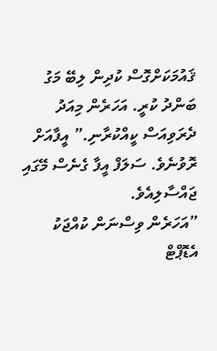ޤައުމަކަށްގޮސް ކުދިން ލިބޭ މަގު ބަންދު ކުރީ. އަހަރެން މިއަދު ދެރަވިއަސް ކީއްކުރާނި.” އީފާއަށް ރޮވުނެވެ. ސަލަފް އީފާ ގެނެސް މޭގައި ޖައްސާލިއެވެ.
”އަހަރެން ވިސްނަން ކުއްޖަކު އެޑޮޕްޓް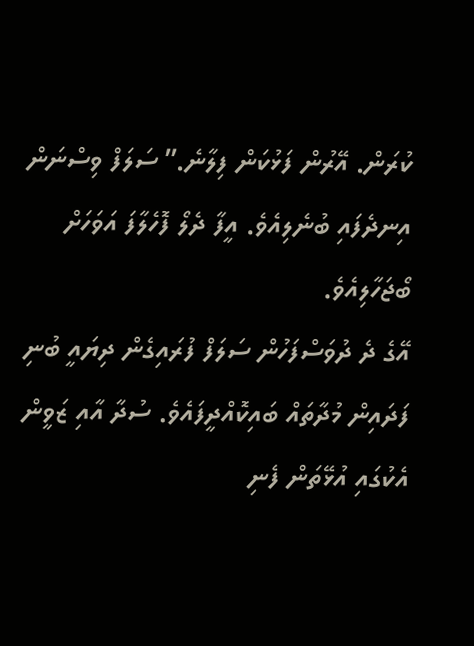ކުރަން. އޭރުން ފަޅުކަން ފިލާނެ.” ސަލަފް ވިސްނަން އިނދެފައި ބުނެލިއެވެ. އީފާ ދެލޯ ފޮހެލާފަ އަވަހަށް ބޯޖަހާލިއެވެ.
އޭގެ ދެ ދުވަސްފަހުން ސަލަފް ފުރައިގެން ދިޔައީ ބުނި ފަދައިން މުދާތައް ބައިކޮއްދީފައެވެ. ސުދާ އާއި ޒަވީން އެކުގައި އުޅޭތަން ފެނި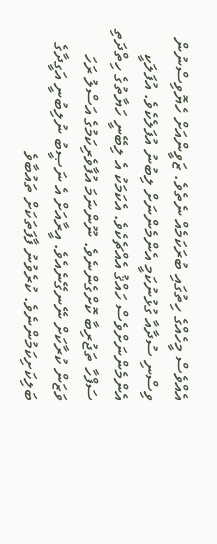އެއްވެސް މީހެއްގެ ހިތުގައި ބުރަކަމެއް ނެތެވެ. ޒަވީންއަށް ހެޔޮވިސްނުން ވިސްނި ސުދާއާ ގުޅުނުކަމީ އެންމެންނަށް ލިބުނު އުފަލެކެވެ. އުފަލަކީ އެންމެންނަށްވެސް ހައްޤު އެއްޗެކެވެ. އެކަމަކު އެ ލިބޭނީ ހަޔާތުގެ ހިތްދަތި ސަފްހާ ތަޖުރިބާ ކޮށްގެންނެވެ. ނޫންނަމަ އުފާވެރިކަމުގެ އަސްލު ރަހަ ވަޒަން ކުރާކަށް ނޭނގޭނެއެވެ. އީރާއަށް އެ ނަޞީބު ނުލިބުނީ އަގީދާގެ ބަލިކަށިކަމުންނެވެ. ކުރެވުނު ފާފަތަކަށް ތައުބާވެ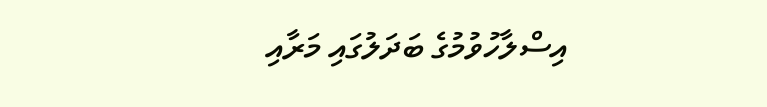އިސްލާހުވުމުގެ ބަދަލުގައި މަރާއި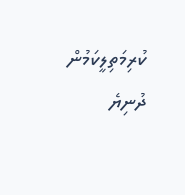ކުރިމަތިލީކަމުން ދުނިޔެ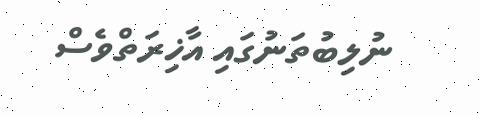ނުލިބުތަނުގައި އާޚިރަތްވެސް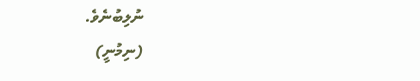ނުލިބުނެވެ.
(ނިމުނީ)